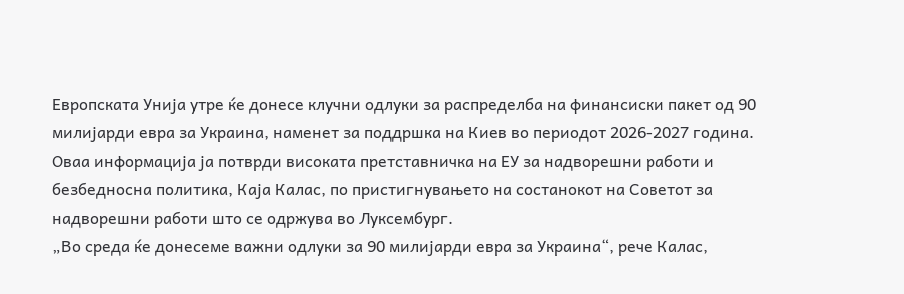Европската Унија утре ќе донесе клучни одлуки за распределба на финансиски пакет од 90 милијарди евра за Украина, наменет за поддршка на Киев во периодот 2026-2027 година. Оваа информација ја потврди високата претставничка на ЕУ за надворешни работи и безбедносна политика, Каја Калас, по пристигнувањето на состанокот на Советот за надворешни работи што се одржува во Луксембург.
„Во среда ќе донесеме важни одлуки за 90 милијарди евра за Украина“, рече Калас,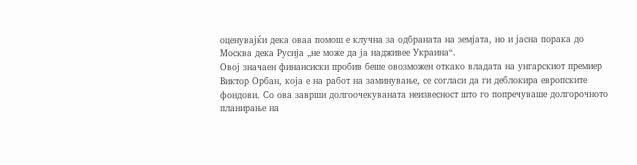оценувајќи дека оваа помош е клучна за одбраната на земјата, но и јасна порака до Москва дека Русија „не може да ја надживее Украина“.
Овој значаен финансиски пробив беше овозможен откако владата на унгарскиот премиер Виктор Орбан, која е на работ на заминување, се согласи да ги деблокира европските фондови. Со ова заврши долгоочекуваната неизвесност што го попречуваше долгорочното планирање на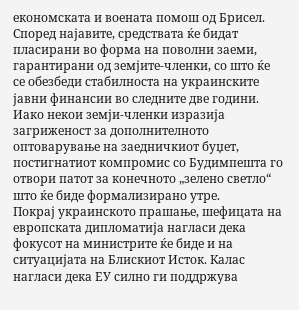економската и воената помош од Брисел. Според најавите, средствата ќе бидат пласирани во форма на поволни заеми, гарантирани од земјите-членки, со што ќе се обезбеди стабилноста на украинските јавни финансии во следните две години.
Иако некои земји-членки изразија загриженост за дополнителното оптоварување на заедничкиот буџет, постигнатиот компромис со Будимпешта го отвори патот за конечното „зелено светло“ што ќе биде формализирано утре.
Покрај украинското прашање, шефицата на европската дипломатија нагласи дека фокусот на министрите ќе биде и на ситуацијата на Блискиот Исток. Калас нагласи дека ЕУ силно ги поддржува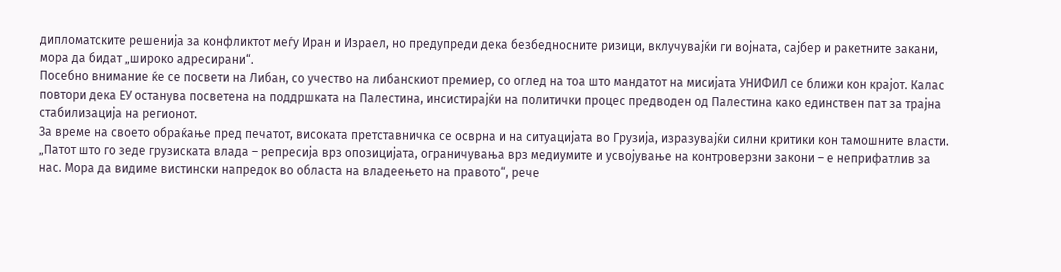дипломатските решенија за конфликтот меѓу Иран и Израел, но предупреди дека безбедносните ризици, вклучувајќи ги војната, сајбер и ракетните закани, мора да бидат „широко адресирани“.
Посебно внимание ќе се посвети на Либан, со учество на либанскиот премиер, со оглед на тоа што мандатот на мисијата УНИФИЛ се ближи кон крајот. Калас повтори дека ЕУ останува посветена на поддршката на Палестина, инсистирајќи на политички процес предводен од Палестина како единствен пат за трајна стабилизација на регионот.
За време на своето обраќање пред печатот, високата претставничка се осврна и на ситуацијата во Грузија, изразувајќи силни критики кон тамошните власти.
„Патот што го зеде грузиската влада – репресија врз опозицијата, ограничувања врз медиумите и усвојување на контроверзни закони – е неприфатлив за нас. Мора да видиме вистински напредок во областа на владеењето на правото“, рече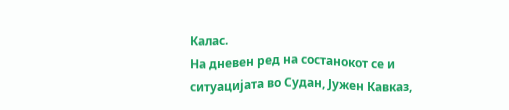Калас.
На дневен ред на состанокот се и ситуацијата во Судан, Јужен Кавказ,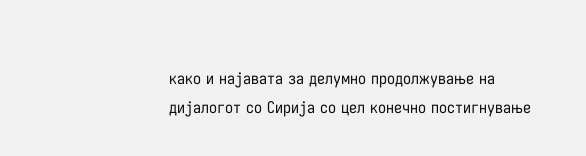како и најавата за делумно продолжување на дијалогот со Сирија со цел конечно постигнување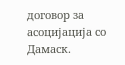договор за асоцијација со Дамаск.